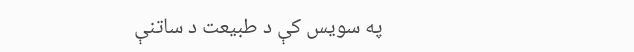په سویس کې د طبیعت د ساتنې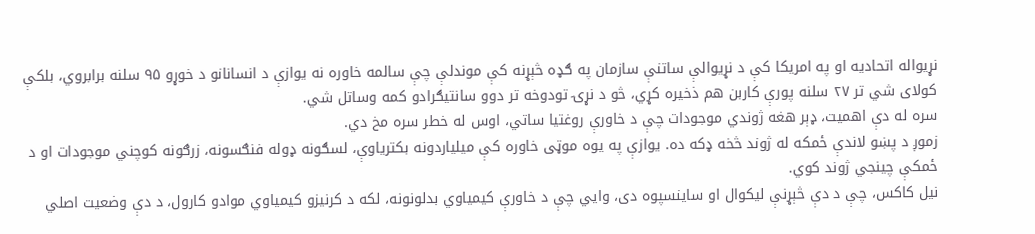نړیواله اتحادیه او په امریکا کې د نړیوالې ساتنې سازمان په ګډه څېړنه کې موندلې چې سالمه خاوره نه یوازې د انسانانو د خوړو ۹۵ سلنه برابروي، بلکې کولای شي تر ۲۷ سلنه پورې کاربن هم ذخیره کړي، څو د نړۍ تودوخه تر دوو سانتيګرادو کمه وساتل شي.
سره له دې اهمیت، ډېر هغه ژوندي موجودات چې د خاورې روغتیا ساتي، اوس له خطر سره مخ دي.
زموږ د پښو لاندې ځمکه له ژوند څخه ډکه ده. یوازې په یوه موټی خاوره کې میلیاردونه بکتریاوې، لسګونه ډوله فنګسونه، زرګونه کوچني موجودات او د ځمکې چینجي ژوند کوي.
نیل کاکس، چې د دې څېړنې لیکوال او ساینسپوه دی، وایي چې د خاورې کیمیاوي بدلونونه، لکه د کرنیزو کیمیاوي موادو کارول، د دې وضعیت اصلي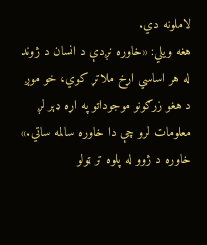لاملونه دي.
هغه ویلي: «خاوره نږدې د انسان د ژوند له هر اساسي اړخ ملاتړ کوي، خو موږ د هغو زرګونو موجوداتو په اړه ډېر لږ معلومات لرو چې دا خاوره سالمه ساتي.»
خاوره د ژوو له پلوه تر ټولو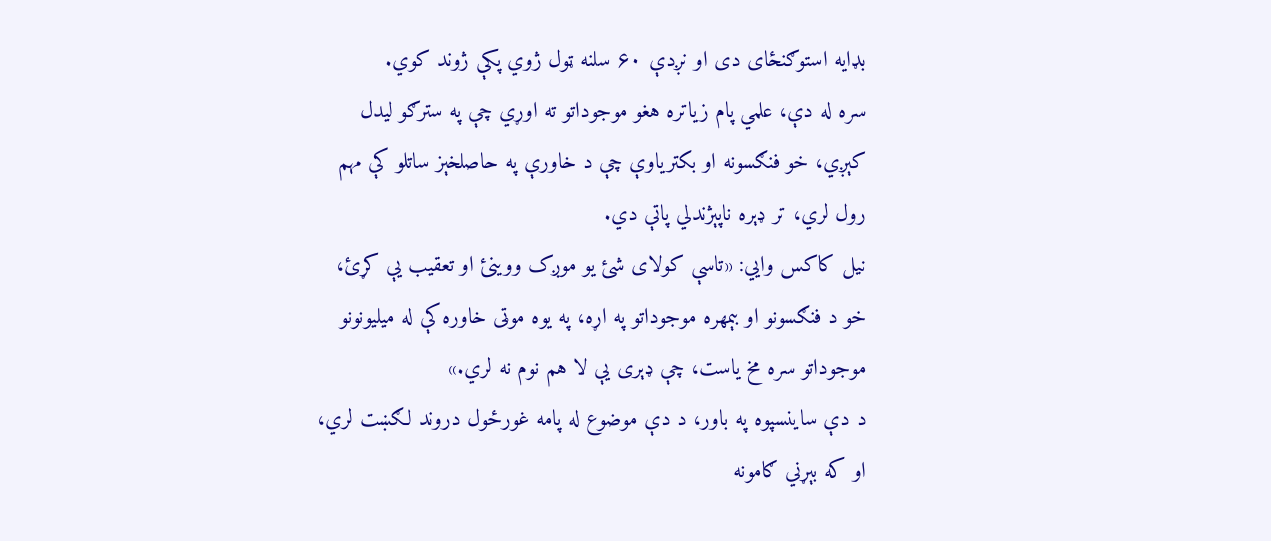بډایه استوګنځای دی او نږدې ۶۰ سلنه ټول ژوي پکې ژوند کوي.
سره له دې، علمي پام زیاتره هغو موجوداتو ته اوړي چې په سترګو لیدل کېږي، خو فنګسونه او بکتریاوې چې د خاورې په حاصلخېز ساتلو کې مهم رول لري، تر ډېره ناپېژندلي پاتې دي.
نیل کاکس وایي: «تاسې کولای شئ یو موږک ووینئ او تعقیب یې کړئ، خو د فنګسونو او بېمهره موجوداتو په اړه، په یوه موټی خاوره کې له میلیونونو موجوداتو سره مخ یاست، چې ډېری یې لا هم نوم نه لري.»
د دې ساینسپوه په باور، د دې موضوع له پامه غورځول دروند لګښت لري، او که بېړني ګامونه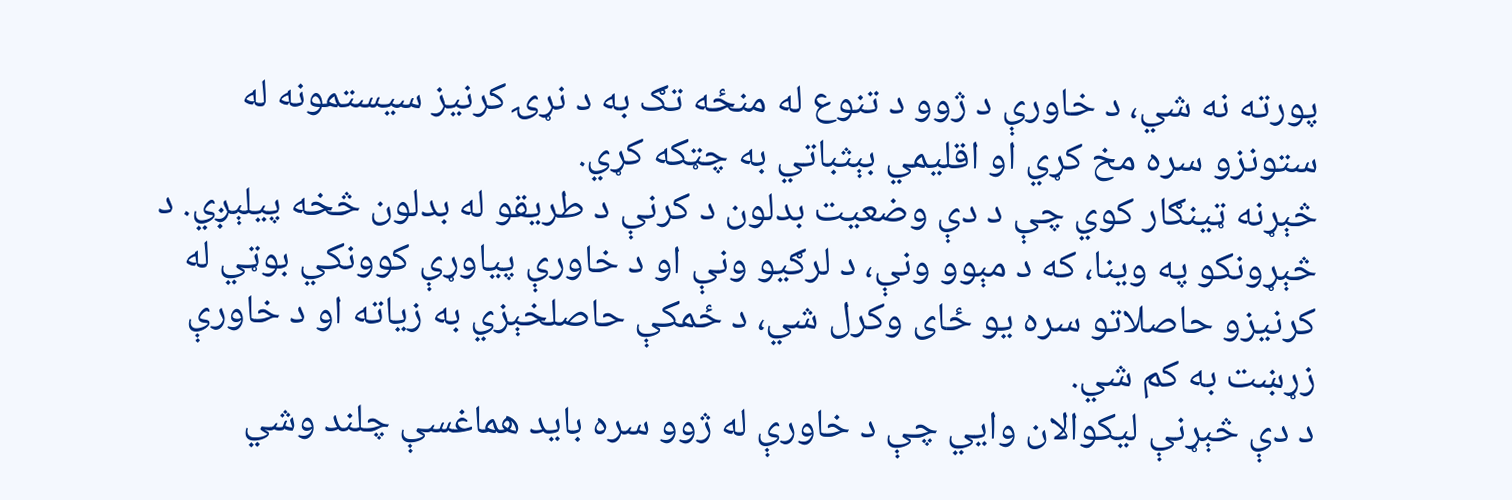پورته نه شي، د خاورې د ژوو د تنوع له منځه تګ به د نړۍ کرنیز سیستمونه له ستونزو سره مخ کړي او اقلیمي بېثباتي به چټکه کړي.
څېړنه ټینګار کوي چې د دې وضعیت بدلون د کرنې د طریقو له بدلون څخه پیلېږي. د څېړونکو په وینا، که د مېوو ونې، د لرګیو ونې او د خاورې پیاوړې کوونکي بوټي له کرنیزو حاصلاتو سره یو ځای وکرل شي، د ځمکې حاصلخېزي به زیاته او د خاورې زړښت به کم شي.
د دې څېړنې لیکوالان وایي چې د خاورې له ژوو سره باید هماغسې چلند وشي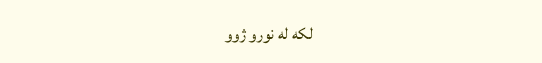لکه له نورو ژوو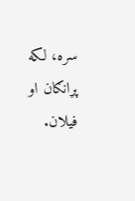سره، لکه پړانګان او فیلان.